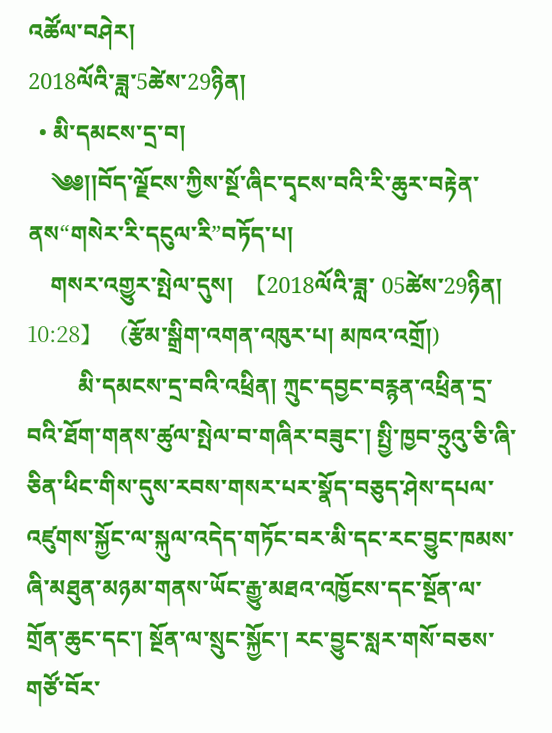འཚོལ་བཤེར།
2018ལོའི་ཟླ་5ཚེས་29ཉིན།
  • མི་དམངས་དྲ་བ།
    ༄༅།།བོད་ལྗོངས་ཀྱིས་སྔོ་ཞིང་དྭངས་བའི་རི་ཆུར་བརྟེན་ནས“གསེར་རི་དངུལ་རི”བཏོད་པ།
    གསར་འགྱུར་སྤེལ་དུས།  【2018ལོའི་ཟླ་ 05ཚེས་29ཉིན། 10:28】   (རྩོམ་སྒྲིག་འགན་འཁུར་པ། མཁའ་འགྲོ།)
         མི་དམངས་དྲ་བའི་འཕྲིན། ཀྲུང་དབྱང་བརྙན་འཕྲིན་དྲ་བའི་ཐོག་གནས་ཚུལ་སྤེལ་བ་གཞིར་བཟུང་། སྤྱི་ཁྱབ་ཧྲུའུ་ཅི་ཞི་ཅིན་ཕིང་གིས་དུས་རབས་གསར་པར་སྣོད་བཅུད་ཤེས་དཔལ་འཛུགས་སྐྱོང་ལ་སྐུལ་འདེད་གཏོང་བར་མི་དང་རང་བྱུང་ཁམས་ཞི་མཐུན་མཉམ་གནས་ཡོང་རྒྱུ་མཐའ་འཁྱོངས་དང་སྔོན་ལ་གྲོན་ཆུང་དང་། སྔོན་ལ་སྲུང་སྐྱོང་། རང་བྱུང་སླར་གསོ་བཅས་གཙོ་བོར་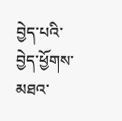བྱེད་པའི་བྱེད་ཕྱོགས་མཐའ་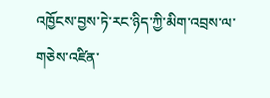འཁྱོངས་བྱས་ཏེ་རང་ཉིད་ཀྱི་མིག་འབྲས་ལ་གཅེས་འཛིན་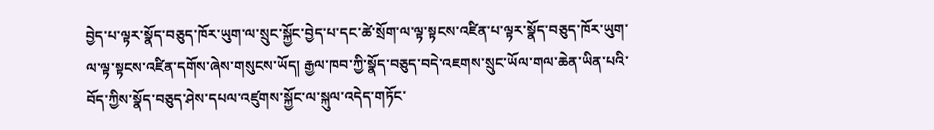བྱེད་པ་ལྟར་སྣོད་བཅུད་ཁོར་ཡུག་ལ་སྲུང་སྐྱོང་བྱེད་པ་དང་ཚེ་སྲོག་ལ་ལྟ་སྟངས་འཛིན་པ་ལྟར་སྣོད་བཅུད་ཁོར་ཡུག་ལ་ལྟ་སྟངས་འཛིན་དགོས་ཞེས་གསུངས་ཡོད། རྒྱལ་ཁབ་ཀྱི་སྣོད་བཅུད་བདེ་འཇགས་སྲུང་ཡོལ་གལ་ཆེན་ཡིན་པའི་བོད་ཀྱིས་སྣོད་བཅུད་ཤེས་དཔལ་འཛུགས་སྐྱོང་ལ་སྐུལ་འདེད་གཏོང་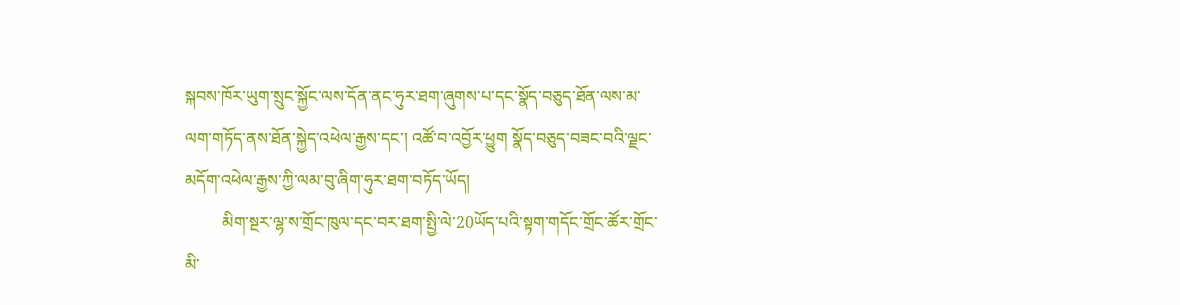སྐབས་ཁོར་ཡུག་སྲུང་སྐྱོང་ལས་དོན་ནང་ཧུར་ཐག་ཞུགས་པ་དང་སྣོད་བཅུད་ཐོན་ལས་མ་ལག་གཏོད་ནས་ཐོན་སྐྱེད་འཕེལ་རྒྱས་དང་། འཚོ་བ་འབྱོར་ཕྱུག སྣོད་བཅུད་བཟང་བའི་ལྗང་མདོག་འཕེལ་རྒྱས་ཀྱི་ལམ་བུ་ཞིག་ཧུར་ཐག་བཏོད་ཡོད།
         མིག་སྔར་ལྷ་ས་གྲོང་ཁུལ་དང་བར་ཐག་སྤྱི་ལེ་20ཡོད་པའི་སྟག་གདོང་གྲོང་ཚོར་གྲོང་མི་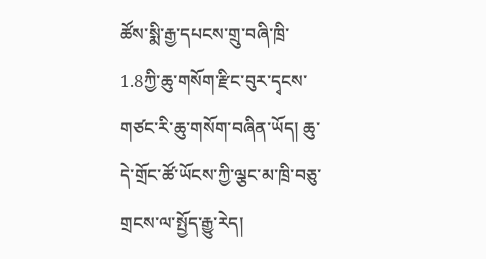ཚོས་སྨི་རྒྱ་དཔངས་གྲུ་བཞི་ཁྲི་1.8ཀྱི་ཆུ་གསོག་རྫིང་བུར་དྭངས་གཙང་རི་ཆུ་གསོག་བཞིན་ཡོད། ཆུ་དེ་གྲོང་ཚོ་ཡོངས་ཀྱི་ལྕང་མ་ཁྲི་བཅུ་གྲངས་ལ་སྤྱོད་རྒྱུ་རེད།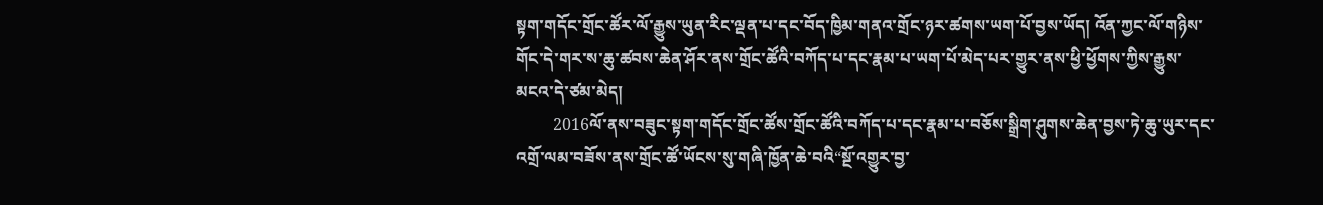སྟག་གདོང་གྲོང་ཚོར་ལོ་རྒྱུས་ཡུན་རིང་ལྡན་པ་དང་བོད་ཁྱིམ་གནའ་གྲོང་ཉར་ཚགས་ཡག་པོ་བྱས་ཡོད། འོན་ཀྱང་ལོ་གཉིས་གོང་དེ་གར་ས་ཆུ་ཚབས་ཆེན་ཤོར་ནས་གྲོང་ཚོའི་བཀོད་པ་དང་རྣམ་པ་ཡག་པོ་མེད་པར་གྱུར་ནས་ཕྱི་ཕྱོགས་ཀྱིས་རྒྱུས་མངའ་དེ་ཙམ་མེད།
         2016ལོ་ནས་བཟུང་སྟག་གདོང་གྲོང་ཚོས་གྲོང་ཚོའི་བཀོད་པ་དང་རྣམ་པ་བཅོས་སྒྲིག་ཤུགས་ཆེན་བྱས་ཏེ་ཆུ་ཡུར་དང་འགྲོ་ལམ་བཟོས་ནས་གྲོང་ཚོ་ཡོངས་སུ་གཞི་ཁྱོན་ཆེ་བའི“སྔོ་འགྱུར་བྱ་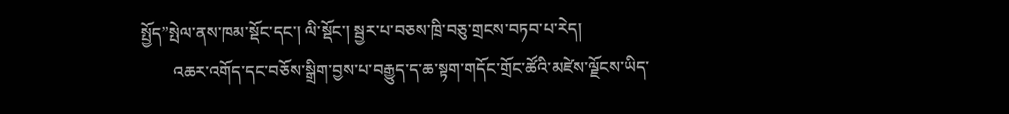སྤྱོད”སྤེལ་ནས་ཁམ་སྡོང་དང་། ལི་སྡོང་། སྦྱར་པ་བཅས་ཁྲི་བཅུ་གྲངས་བཏབ་པ་རེད།
        འཆར་འགོད་དང་བཅོས་སྒྲིག་བྱས་པ་བརྒྱུད་ད་ཆ་སྟག་གདོང་གྲོང་ཚོའི་མཛེས་ལྗོངས་ཡིད་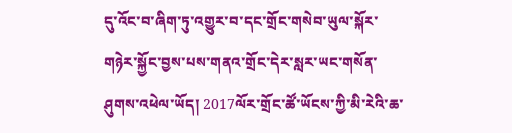དུ་འོང་བ་ཞིག་ཏུ་འགྱུར་བ་དང་གྲོང་གསེབ་ཡུལ་སྐོར་གཉེར་སྐྱོང་བྱས་པས་གནའ་གྲོང་དེར་སླར་ཡང་གསོན་ཤུགས་འཕེལ་ཡོད། 2017ལོར་གྲོང་ཚོ་ཡོངས་ཀྱི་མི་རེའི་ཆ་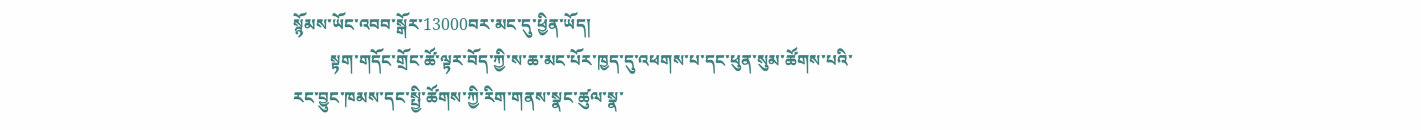སྙོམས་ཡོང་འབབ་སྒོར་13000བར་མང་དུ་ཕྱིན་ཡོད།
         སྟག་གདོང་གྲོང་ཚོ་ལྟར་བོད་ཀྱི་ས་ཆ་མང་པོར་ཁྱད་དུ་འཕགས་པ་དང་ཕུན་སུམ་ཚོགས་པའི་རང་བྱུང་ཁམས་དང་སྤྱི་ཚོགས་ཀྱི་རིག་གནས་སྣང་ཚུལ་སྣ་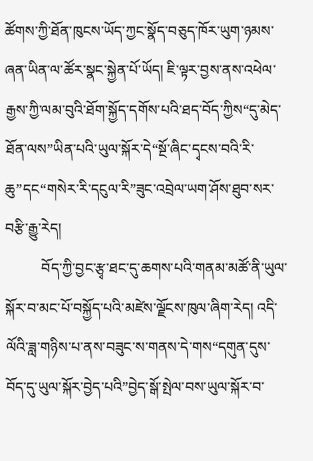ཚོགས་ཀྱི་ཐོན་ཁུངས་ཡོད་ཀྱང་སྣོད་བཅུད་ཁོར་ཡུག་ཉམས་ཞན་ཡིན་ལ་ཚོར་སྣང་སྐྱེན་པོ་ཡོད། ཇི་ལྟར་བྱས་ནས་འཕེལ་རྒྱས་ཀྱི་ལམ་བུའི་ཐོག་སྐྱོད་དགོས་པའི་ཐད་བོད་ཀྱིས“དུ་མེད་ཐོན་ལས”ཡིན་པའི་ཡུལ་སྐོར་དེ“སྔོ་ཞིང་དྭངས་བའི་རི་ཆུ”དང“གསེར་རི་དངུལ་རི”ཟུང་འབྲེལ་ཡག་ཤོས་ཐུབ་སར་བརྩི་རྒྱུ་རེད།
          བོད་ཀྱི་བྱང་རྩྭ་ཐང་དུ་ཆགས་པའི་གནམ་མཚོ་ནི་ཡུལ་སྐོར་བ་མང་པོ་བསྐྱོད་པའི་མཛེས་ལྗོངས་ཁུལ་ཞིག་རེད། འདི་ལོའི་ཟླ་གཉིས་པ་ནས་བཟུང་ས་གནས་དེ་གས“དགུན་དུས་བོད་དུ་ཡུལ་སྐོར་བྱེད་པའི”བྱེད་སྒོ་སྤེལ་བས་ཡུལ་སྐོར་བ་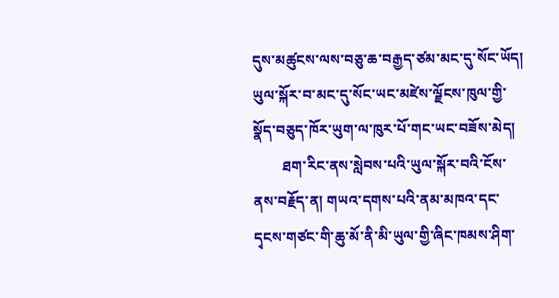དུས་མཚུངས་ལས་བཅུ་ཆ་བརྒྱད་ཙམ་མང་དུ་སོང་ཡོད། ཡུལ་སྐོར་བ་མང་དུ་སོང་ཡང་མཛེས་ལྗོངས་ཁུལ་གྱི་སྣོད་བཅུད་ཁོར་ཡུག་ལ་ཁུར་པོ་གང་ཡང་བཟོས་མེད།
        ཐག་རིང་ནས་སླེབས་པའི་ཡུལ་སྐོར་བའི་ངོས་ནས་བརྗོད་ན། གཡའ་དགས་པའི་ནམ་མཁའ་དང་དྭངས་གཙང་གི་ཆུ་མོ་ནི་མི་ཡུལ་གྱི་ཞིང་ཁམས་ཤིག་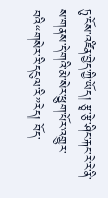ཏུ་ངོས་འཛིན་བྱེད་ཀྱི་ཡོད། རྩྭ་རྩེ་ཤིང་རྐང་རེ་རེ་ནི་ས་གནས་དེ་གའི་མེ་སེར་ཕྱུག་པོར་འགྱུར་བའི“གསེར་རི་དངུལ་རི”རེད། བོད་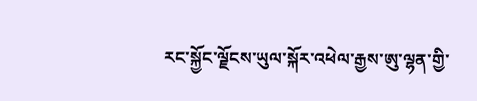རང་སྐྱོང་ལྗོངས་ཡུལ་སྐོར་འཕེལ་རྒྱས་ཨུ་ལྷན་གྱི་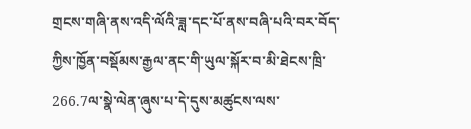གྲངས་གཞི་ནས་འདི་ལོའི་ཟླ་དང་པོ་ནས་བཞི་པའི་བར་བོད་ཀྱིས་ཁྱོན་བསྡོམས་རྒྱལ་ནང་གི་ཡུལ་སྐོར་བ་མི་ཐེངས་ཁྲི་266.7ལ་སྣེ་ལེན་ཞུས་པ་དེ་དུས་མཚུངས་ལས་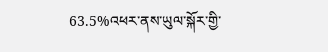63.5%འཕར་ནས་ཡུལ་སྐོར་གྱི་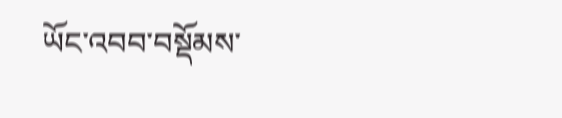ཡོང་འབབ་བསྡོམས་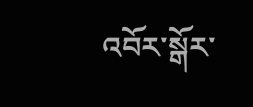འབོར་སྒོར་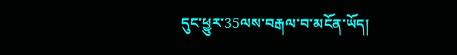དུང་ཕྱུར་35ལས་བརྒལ་བ་མངོན་ཡོད།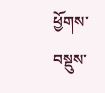ཕྱོགས་བསྡུས་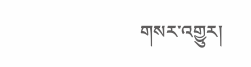གསར་འགྱུར།